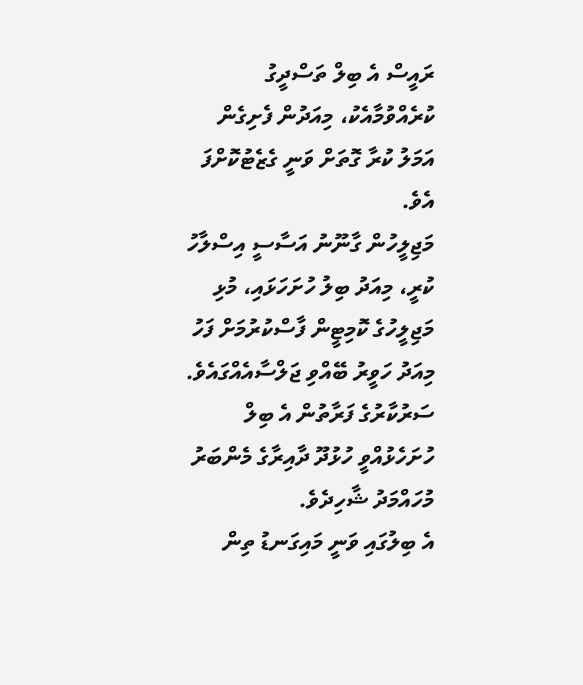ރައީސް އެ ބިލް ތަސްދީގު ކުރެއްވުމާއެކު، މިއަދުން ފެށިގެން އަމަލު ކުރާ ގޮތަށް ވަނީ ގެޒެޓުކޮށްފަ އެވެ.
މަޖިލީހުން ގާނޫނު އަސާސީ އިސްލާހު ކުރީ، މިއަދު ބިލު ހުށަހަޅައި، މުޅި މަޖިލީހުގެ ކޮމިޓީން ފާސްކުރުމަށް ފަހު މިއަދު ހަވީރު ބޭއްވި ޖަލްސާއެއްގައެވެ.
ސަރުކާރުގެ ފަރާތުން އެ ބިލް ހުށަހެޅުއްވީ ހުޅުދޫ ދާއިރާގެ މެންބަރު މުހައްމަދު ޝާހިދެވެ.
އެ ބިލުގައި ވަނީ މައިގަނޑު ތިން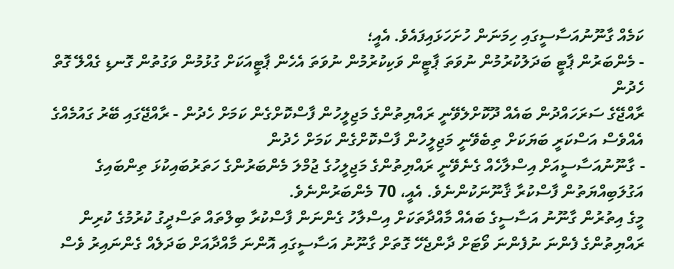ކަމެއް ގާނޫނުއަސާސީގައި ހިމަނަން ހުށަހަޅައިފައެވެ. އެއީ؛
- މެންބަރުން ޕާޓީ ބަދަލުކުރުމުން ނުވަތަ ޕާޓީން ވަކިކުރުމުން ނުވަތަ އެހެން ޕާޓީއަކަށް ގުޅުމުން ވަގުތުން ގޮނޑި ގެއްލޭ ގޮތް ހެދުން
ރާއްޖޭގެ ސަރަހައްދުން ބައެއް ދޫކޮށްލެވޭނީ ރައްޔިތުންގެ މަޖިލީހުން ފާސްކޮށްގެން ކަމަށް ހެދުން - ރާއްޖޭގައި ބޭރު ގައުމެއްގެ އެއްވެސް އަސްކަރީ ބަޔަކަށް ތިބެވޭނީ މަޖިލީހުން ފާސްކޮށްގެން ކަމަށް ހެދުން
- ގާނޫނުއަސާސީއަށް އިސްލާހެއް ގެނެވޭނީ ރައްޔިތުންގެ މަޖިލީހުގެ ޖުމްލަ މެންބަރުންގެ ހަތަރުބައިކުޅަ ތިންބައިގެ އަގުލަބިއްޔަތުން ފާސްކުރާ ޤާނޫނަކުންނެވެ. އެއީ، 70 މެންބަރުންނެވެ.
މީގެ އިތުރުން ގާނޫނު އަސާސީގެ ބައެއް މާއްދާތަކަށް އިސްލާހު ގެންނަން ފާސްކުރާ ބިލްތައް ތަސްދީގު ކުރުމުގެ ކުރިން ރައްޔިތުންގެ ފެންނަ ނުފެންނަ ވޯޓަށް ދާންޖެހޭ ގޮތަށް ގާނޫނު އަސާސީގައި އޮންނަ މާއްދާއަށް ބަދަލެއް ގެންނައިރު ވެސް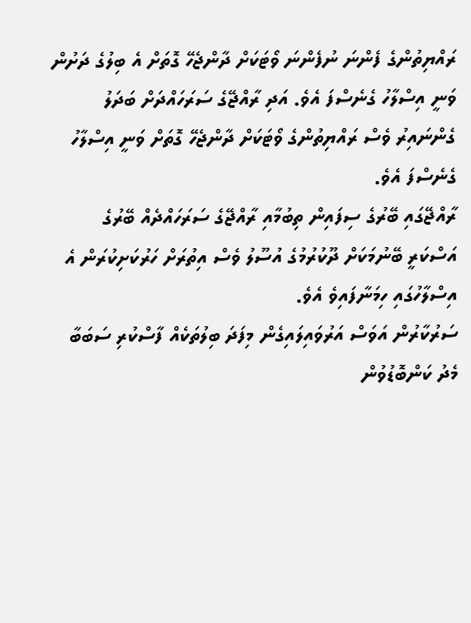ރައްޔިތުންގެ ފެންނަ ނުފެންނަ ވޯޓަކަށް ދާންޖެހޭ ގޮތަށް އެ ބިލުގެ ދަށުން ވަނީ އިސްލާހު ގެނެސްފަ އެވެ. އަދި ރާއްޖޭގެ ސަރަހައްދަށް ބަދަލު ގެންނައިރު ވެސް ރައްޔިތުންގެ ވޯޓަކަށް ދާންޖެހޭ ގޮތަށް ވަނީ އިސްލާހު ގެނެސްފަ އެވެ.
ރާއްޖޭގައި ބޭރުގެ ސިފައިން ތިބުމާއި ރާއްޖޭގެ ސަރަހައްދެއް ބޭރުގެ އަސްކަރީ ބޭނުމަކަށް ދޫކުރުމުގެ އުސޫލު ވެސް އިތުރަށް ހަރުކަށިކުރަން އެ އިސްލާހުގައި ހިމަނާފައިވެ އެވެ.
ސަރުކާރުން އަވަސް އަރުވައިލައިގެން މިފަދަ ބިލުތަކެއް ފާސްކުރި ސަބަބާ މެދު ކަންބޮޑުވުން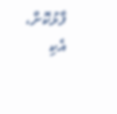ފާޅުކޮށް، އެކި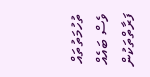ތުހުމަތުތައް ވެސް ބައެއް ފަރާތްތަކުން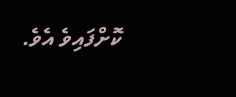ކޮށްފައިވެ އެވެ.